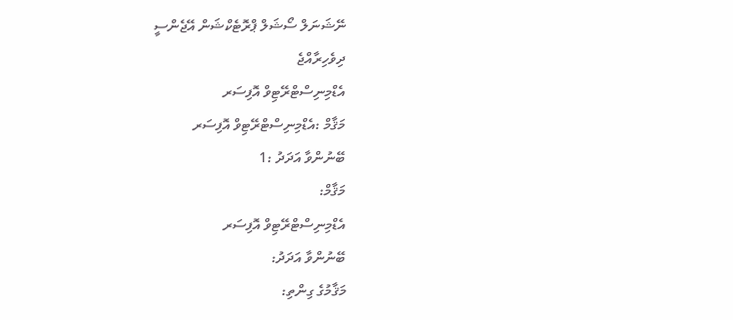ނޭޝަނަލް ސޯޝަލް ޕްރޮޓެކްޝަން އޭޖެންސީ
ދިވެހިރާއްޖެ
އެޑްމިނިސްޓްރޭޓިވް އޮފިސަރ
މަޤާމް :އެޑްމިނިސްޓްރޭޓިވް އޮފިސަރ
ބޭނުންވާ އަދަދު :1
މަޤާމް:
އެޑްމިނިސްޓްރޭޓިވް އޮފިސަރ
ބޭނުންވާ އަދަދު:
މަޤާމުގެ ގިންތި: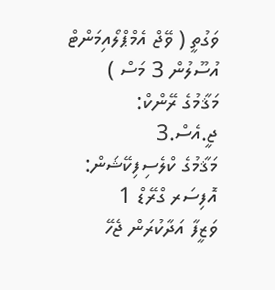ވަގުތީ ( ވޭޖް އެމްޕްލޯއިމަންޓް އުސޫލުން 3 މަސް )
މަޤާމުގެ ރޭންކް:
ޖީ.އެސް.3
މަޤާމުގެ ކްލެސިފިކޭޝަން:
އޮފިސަރ ގްރޭޑް 1
ވަޒީފާ އަދާކުރަން ޖެހޭ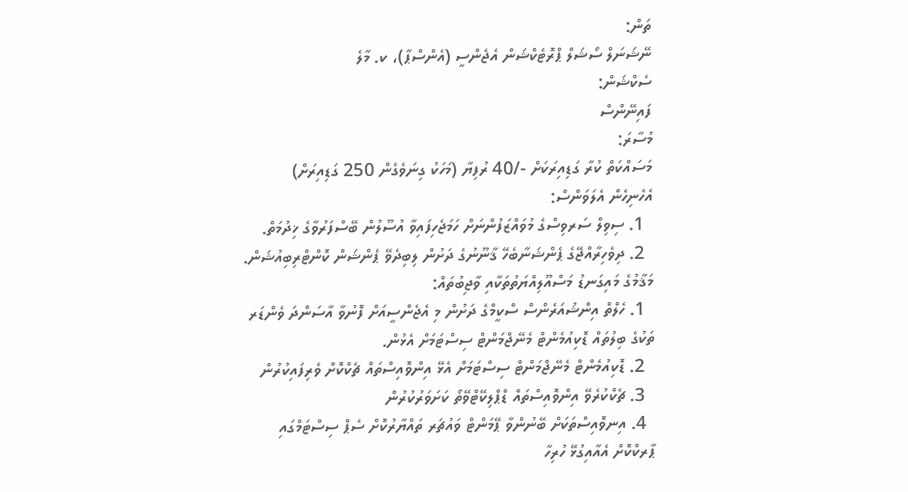ތަން:
ނޭޝަނަލް ސޯޝަލް ޕްރޮޓެކްޝަން އެޖެންސީ (އެންސްޕާ)، ކ. މާލެ
ސެކްޝަން:
ފައިނޭންސް
މުސާރަ:
މަސައްކަތް ކުރާ ގަޑިއިރަކަށް -/40 ރުފިޔާ (މަހަކު ގިނަވެގެން 250 ގަޑިއިރަށް)
އެހެނިހެން އެލަވަންސް:
  1. ސިވިލް ސަރވިސްގެ މުވައްޒަފުންނަށް ހަމަޖެހިފައިވާ އުސޫލުން ބޭސްފަރުވާގެ ޚިދުމަތް.
  2. ދިވެހިރާއްޖޭގެ ޕެންޝަނާބެހޭ ޤާނޫނުގެ ދަށުން ލިބިދެވޭ ޕެންޝަން ކޮންޓްރިބިއުޝަން.
މަޤާމުގެ މައިގަނޑު މަސްއޫލިއްޔަތުތަކާއި ވާޖިބުތައް:
  1. ހެލްތް އިންޝުއަރެންސް ސްކީމްގެ ދަށުން މި އެޖެންސީއަށް ފޮނުވާ އާސަންދަ ވެންޑަރ ތަކުގެ ބިލުތައް ޑޮކިއުމެންޓް މެނޭޖްމަންޓް ސިސްޓަމަށް އެޅުން.
  2. ޑޮކިއުމެންޓް މެނޭޖްމަންޓް ސިސްޓަމަށް އެޅޭ އިންވޮއިސްތައް ޗެކްކޮށް ވެރިފައިކުރުން
  3. ޗެކްކުރެވޭ އިންވޮއިސްތައް ޑްޕްލިކޭޓްވޭތޯ ކަށަވަރުކުރުން
  4. އިނވޮއިސްތަކަށް ބޭނުންވާ ޕޭމަންޓް ވައުޗަރ ތައްޔާރުކޮށް ސެޕް ސިސްޓަމްގައި ޕާރކްކޮށް އެއާއިގުޅޭ ހުރިހާ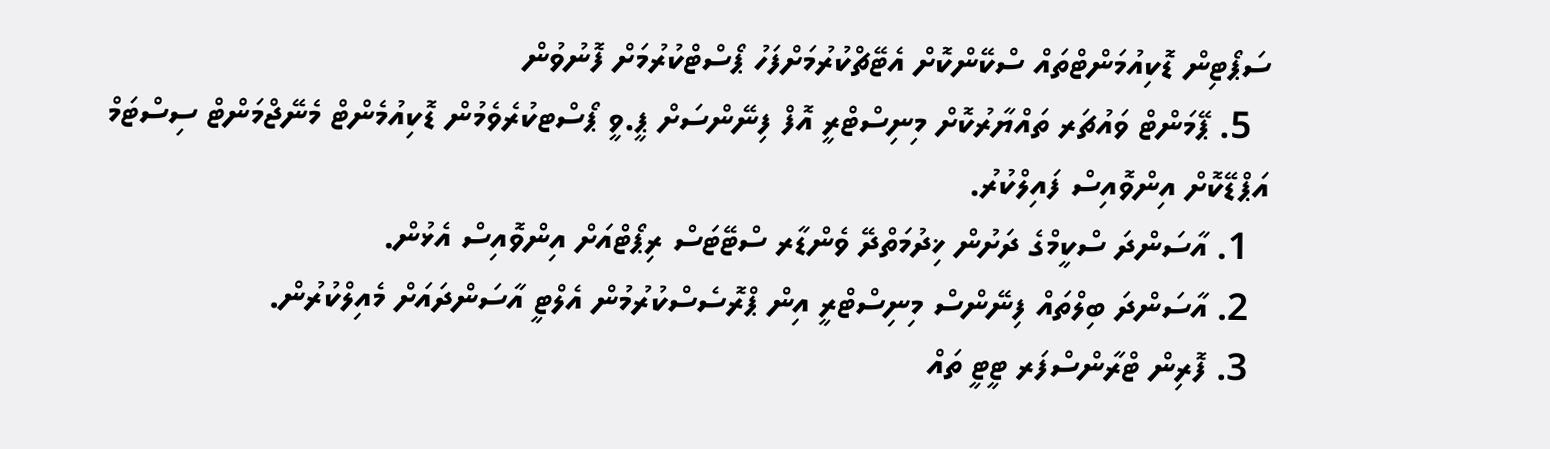ސަޕޯޓިން ޑޮކިއުމަންޓްތައް ސްކޭންކޮށް އެޓޭޗްކުރުމަށްފަހު ޕޯސްޓްކުރުމަށް ފޮނުވުން
  5. ޕޭމަންޓް ވައުޗަރ ތައްޔާރުކޮށް މިނިސްޓްރީ އޮފް ފިނޭންސަށް ޕީ.ވީ ޕޯސްޓކުރެވެމުން ޑޮކިއުމެންޓް މެނޭޖްމަންޓް ސިސްޓަމް އަޕްޑޭކޮށް އިންވޮއިސް ފައިލްކުރު.
  1. އާސަންދަ ސްކީމްގެ ދަށުން ޚިދުމަތްދޭ ވެންޑާރ ސްޓޭޓަސް ރިޕޯޓްއަށް އިންވޮއިސް އެޅުން.
  2. އާސަންދަ ބިލްތައް ފިނޭންސް މިނިސްޓްރީ އިން ޕްރޮސެސްކުރުމުން އެލްޓީ އާސަންދައަށް މެއިލްކުރުން.
  3. ފޮރިން ޓްރާންސްފަރ ޓީޓީ ތައް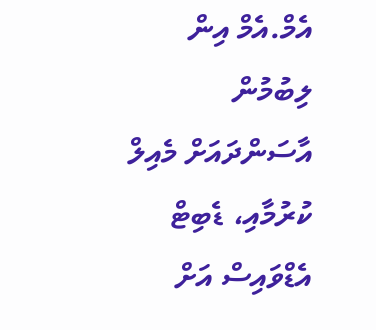އެމް.އެމް އިން ލިބުމުން އާސަންދައަށް މެއިލް ކުރުމާއި، ޑެބިޓް އެޑްވައިސް އަށް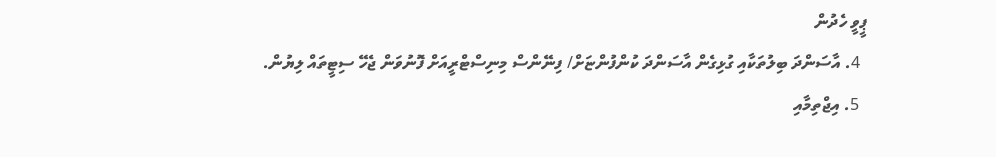ޕީވީ ހެދުން
  4. އާސަންދަ ބިލުތަކާއި ގުޅިގެން އާސަންދަ ކުންފުންޏަށް/ ފިނޭންސް މިނިސްޓްރީއަށް ފޮނުވަން ޖެހޭ ސިޓީތައް ލިޔުން.
  5. އިޖްތިމާއި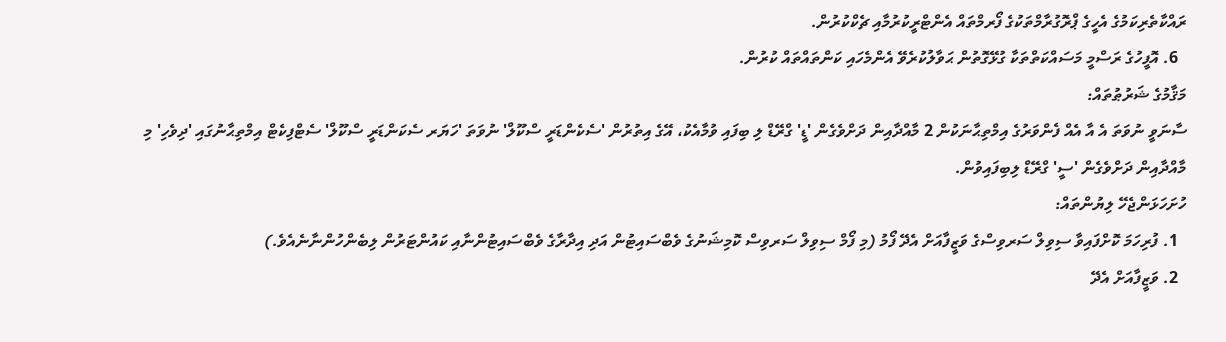ރައްކާތެރިކަމުގެ އެހީގެ ޕްރޮގުރާމްތަކުގެ ފޯރމްތައް އެންޓްރީކުރުމާއި ޗެކްކުރުން.
  6. އޮފީހުގެ ރަސްމީ މަސައްކަތްތަކާ ގުޅޭގޮތުން ޙަވާލުކުރެވޭ އެންމެހައި ކަންތައްތައް ކުރުން.
މަޤާމުގެ ޝަރުޠުތައް:
ސާނަވީ ނުވަތަ އެ އާ އެއް ފެންވަރުގެ އިމްތިޙާނަކުން 2 މާއްދާއިން ދަށްވެގެން 'ޑީ' ގްރޭޑް ލި ބިފައި ވުމާއެކު، އޭގެ އިތުރުން 'ސެކެންޑަރީ ސްކޫލް' ނުވަތަ 'ހަޔަރ ސެކަންޑަރީ ސްކޫލް' ސެޓްފިކެޓް އިމްތިޙާނުގައި 'ދިވެހި' މި މާއްދާއިން ދަށްވެގެން 'ސީ' ގްރޭޑް ލިބިފައިވުން.
ހުށަހަޅަންޖެހޭ ލިޔުންތައް:
  1. ފުރިހަމަ ކޮށްފައިވާ ސިވިލް ސަރވިސްގެ ވަޒީފާއަށް އެދޭ ފޯމު (މި ފޯމް ސިވިލް ސަރވިސް ކޮމިޝަނުގެ ވެބްސައިޓުން އަދި އިދާރާގެ ވެބްސައިޓުންނާއި ކައުންޓަރުން ލިބެންހުންނާނެއެވެ.)
  2. ވަޒީފާއަށް އެދޭ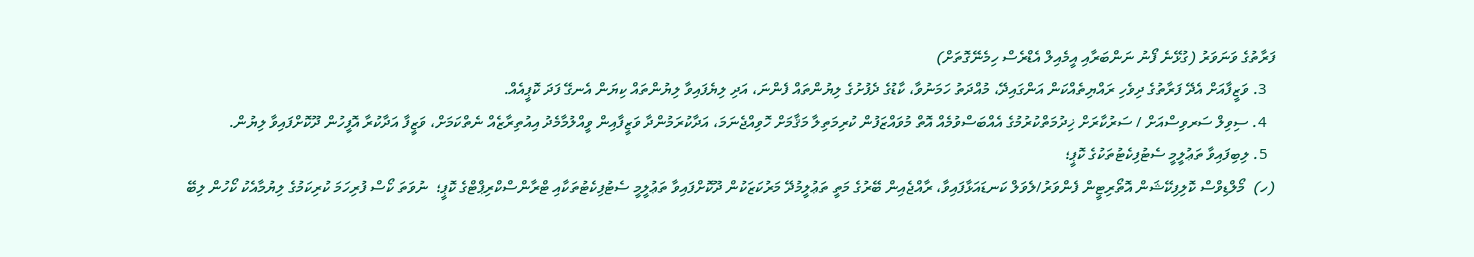ފަރާތުގެ ވަނަވަރު (ގުޅޭނެ ފޯނު ނަންބަރާއި އީމެއިލް އެޑްރެސް ހިމެނޭގޮތަށް)
  3. ވަޒީފާއަށް އެދޭ ފަރާތުގެ ދިވެހި ރައްޔިތެއްކަން އަންގައިދޭ، މުއްދަތު ހަމަނުވާ، ކާޑުގެ ދެފުށުގެ ލިޔުންތައް ފެންނަ، އަދި ލިޔެފައިވާ ލިޔުންތައް ކިޔަން އެނގޭ ފަދަ ކޮޕީއެއް.
  4. ސިވިލް ސަރވިސްއަށް / ސަރުކާރަށް ޚިދުމަތްކުރުމުގެ އެއްބަސްވުމެއް އޮތް މުވައްޒަފުން ކުރިމަތިލާ މަޤާމަށް ހޮވިއްޖެނަމަ، އަދާކުރަމުންދާ ވަޒީފާއިން ވީއްލުމާމެދު އިއުތިރާޒެއް ނެތްކަމަށް، ވަޒީފާ އަދާކުރާ އޮފީހުން ދޫކޮށްފައިވާ ލިޔުން.
  5. ލިބިފައިވާ ތަޢުލީމީ ސެޓުފިކެޓުތަކުގެ ކޮޕީ؛
(ހ)  މޯލްޑިވްސް ކޮލިފިކޭޝަން އޮތޯރިޓީން ފެންވަރު/ލެވަލް ކަނޑައަޅާފައިވާ، ރާއްޖެއިން ބޭރުގެ މަތީ ތަޢުލީމުދޭ މަރުކަޒަކުން ދޫކޮށްފައިވާ ތަޢުލީމީ ސެޓުފިކެޓުތަކާއި ޓްރާންސްކްރިޕްޓްގެ ކޮޕީ؛  ނުވަތަ ކޯސް ފުރިހަމަ ކުރިކަމުގެ ލިޔުމާއެކު ކޯހުން ލިބޭ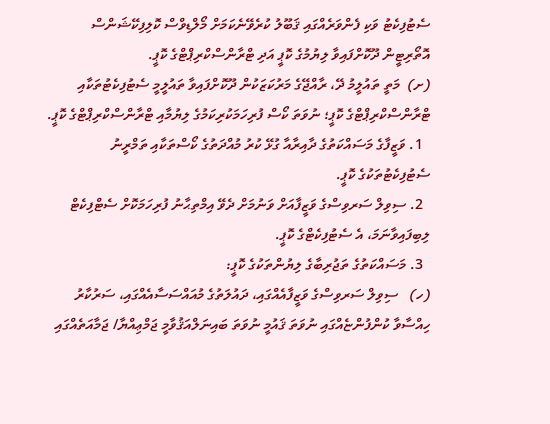ސެޓުފިކެޓު ވަކި ފެންވަރެއްގައި ޤަބޫލު ކުރެވޭނެކަމަށް މޯލްޑިވްސް ކޮލިފިކޭޝަންސް އޮތޯރިޓީން ދޫކޮށްފައިވާ ލިޔުމުގެ ކޮޕީ އަދި ޓްރާންސްކްރިޕްޓްގެ ކޮޕީ.
(ށ)  މަތީ ތައުލީމު ދޭ، ރާއްޖޭގެ މަރުކަޒަކުން ދޫކޮށްފައިވާ ތައުލީމީ ސެޓުފިކެޓުތަކާއި ޓްރާންސްކްރިޕްޓްގެ ކޮޕީ؛ ނުވަތަ ކޯސް ފުރިހަމަކުރިކަމުގެ ލިޔުމާއި ޓްރާންސްކްރިޕްޓްގެ ކޮޕީ.
  1. ވަޒީފާގެ މަސައްކަތުގެ ދާއިރާއާ ގުޅޭ ކުރު މުއްދަތުގެ ކޯސްތަކާއި ތަމްރީނު ސެޓުފިކެޓުތަކުގެ ކޮޕީ.
  2. ސިވިލް ސަރވިސްގެ ވަޒީފާއަށް ވަނުމަށް ދެވޭ އިމްތިޙާނު ފުރިހަމަކޮށް ސެޓްފިކެޓް ލިބިފައިވާނަމަ، އެ ސެޓުފިކެޓްގެ ކޮޕީ.
  3. މަސައްކަތުގެ ތަޖުރިބާގެ ލިޔުންތަކުގެ ކޮޕީ:
(ހ)   ސިވިލް ސަރވިސްގެ ވަޒީފާއެއްގައި، ދައުލަތުގެ މުއައްސަސާއެއްގައި، ސަރުކާރު ހިއްސާވާ ކުންފުންޏެއްގައި ނުވަތަ ޤައުމީ ނުވަތަ ބައިނަލްއަޤުވާމީ ޖަމްޢިއްޔާ/ ޖަމާއަތެއްގައި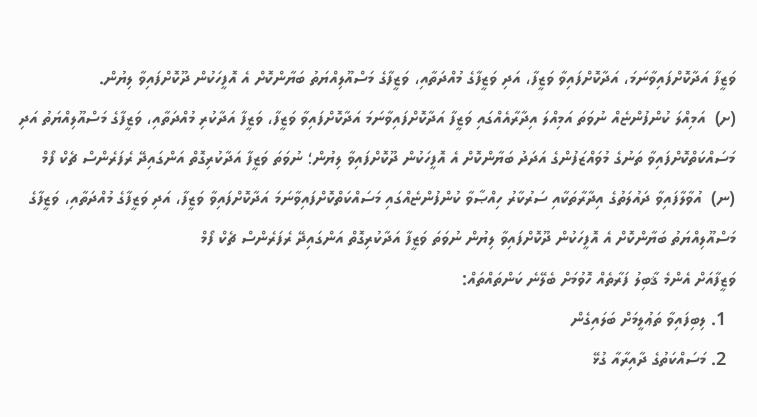ވަޒީފާ އަދާކޮށްފައިވާނަމަ، އަދާކޮށްފައިވާ ވަޒީފާ، އަދި ވަޒީފާގެ މުއްދަތާއި، ވަޒީފާގެ މަސްއޫލިއްޔަތު ބަޔާންކޮށް އެ އޮފީހަކުން ދޫކޮށްފައިވާ ލިޔުން.
(ށ)  އަމިއްލަ ކުންފުންޏެއް ނުވަތަ އަމިއްލަ އިދާރާއެއްގައި ވަޒީފާ އަދާކޮށްފައިވާނަމަ އަދާކޮށްފައިވާ ވަޒީފާ، ވަޒީފާ އަދާކުރި މުއްދަތާއި، ވަޒީފާގެ މަސްއޫލިއްޔަތު އަދި މަސައްކަތްކޮށްފައިވާ ތަނުގެ މުވައްޒަފުންގެ އަދަދު ބަޔާންކޮށް އެ އޮފީހަކުން ދޫކޮށްފައިވާ ލިޔުން؛ ނުވަތަ ވަޒީފާ އަދާކުރިގޮތް އަންގައިދޭ ރެފަރެންސް ޗެކް ފޯމް
(ނ)  އުވާލާފައިވާ ދައުލަތުގެ އިދާރާތަކާއި ސަރުކާރު ހިއްޞާވާ ކުންފުންޏެއްގައި މަސައްކަތްކޮށްފައިވާނަމަ އަދާކޮށްފައިވާ ވަޒީފާ، އަދި ވަޒީފާގެ މުއްދަތާއި، ވަޒީފާގެ މަސްއޫލިއްޔަތު ބަޔާންކޮށް އެ އޮފީހަކުން ދޫކޮށްފައިވާ ލިޔުން ނުވަތަ ވަޒީފާ އަދާކުރިގޮތް އަންގައިދޭ ރެފަރެންސް ޗެކް ފޯމް
ވަޒީފާއަށް އެންމެ ޤާބިލު ފަރާތެއް ހޮވުމަށް ބެލޭނެ ކަންތައްތައް:
  1. ލިބިފައިވާ ތަޢުލީމަށް ބަލައިގެން
  2. މަސައްކަތުގެ ދާއިރާއާ ގުޅޭ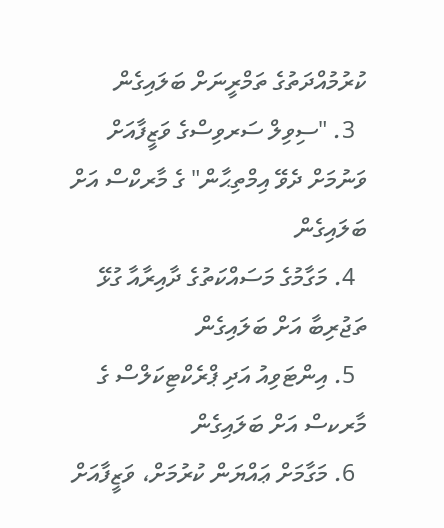ކުރުމުއްދަތުގެ ތަމްރީނަށް ބަލައިގެން
  3. "ސިވިލް ސަރވިސްގެ ވަޒީފާއަށް ވަނުމަށް ދެވޭ އިމްތިޙާން" ގެ މާރކްސް އަށް ބަލައިގެން
  4. މަގާމުގެ މަސައްކަތުގެ ދާއިރާއާ ގުޅޭ ތަޖުރިބާ އަށް ބަލައިގެން
  5. އިންޓަވިއު އަދި ޕްރެކްޓިކަލްސް ގެ މާރކސް އަށް ބަލައިގެން
  6. މަގާމަށް ޢައްޔަން ކުރުމަށް، ވަޒީފާއަށް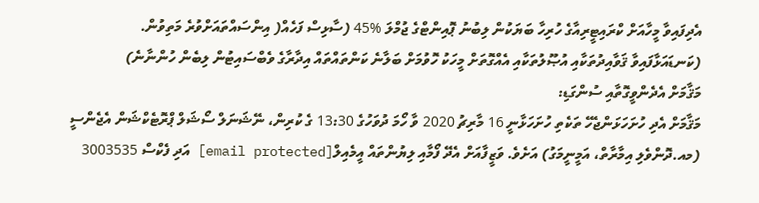އެދިފައިވާ މީހާއަށް ކްރައިޓީރިއާގެ ހުރިހާ ބަޔަކުން ލިބުނު ޕޮއިންޓްގެ ޖުމްލަ %45 (ސާޅިސް ފަހެއް( އިންސައްތައަށްވުރެ މަތިވުން.
(ކަނޑައަޅާފައިވާ ޤަވާއިދުތަކާއި އުޞޫލުތަކާއި އެއްގޮތަށް މީހަކު ހޮވުމަށް ބަލާނެ ކަންތައްތައް އިދާރާގެ ވެބްސައިޓުން ލިބެން ހުންނާނެ)
މަޤާމަށް އެދެންވީގޮތާއި ސުންގަޑި:
މަޤާމަށް އެދި ހުށަހަޅަންޖެހޭ ތަކެތި ހުށަހަޅާނީ 16 މާރިޗު 2020 ވާ ހޯމަ ދުވަހުގެ 13:30 ގެ ކުރިން، ނޭޝަނަލް ސޯޝަލް ޕްރޮޓެކްޝަން އެޖެންސީ (މއ.ދޮންވެލި އިމާރާތް، އަމީނީމަގު) އަށެވެ. ވަޒީފާއަށް އެދޭ ފޯމާއި ލިޔުންތައް އީމެއިލް[email protected] އަދި ފެކްސް 3003535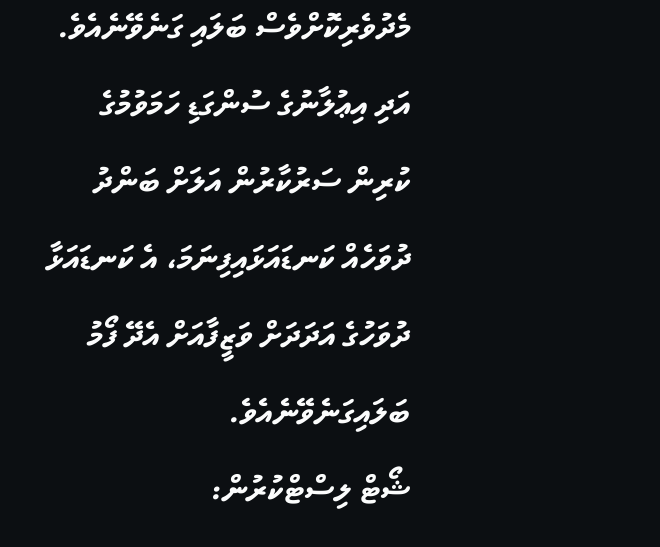މެދުވެރިކޮށްވެސް ބަލައި ގަނެވޭނެއެވެ.   އަދި އިޢުލާނުގެ ސުންގަޑި ހަމަވުމުގެ  ކުރިން ސަރުކާރުން އަލަށް ބަންދު ދުވަހެއް ކަނޑައަޅައިފިނަމަ، އެ ކަނޑައަޅާ ދުވަހުގެ އަދަދަށް ވަޒީފާއަށް އެދޭ ފޯމު ބަލައިގަނެވޭނެއެވެ.
ޝޯޓް ލިސްޓްކުރުން: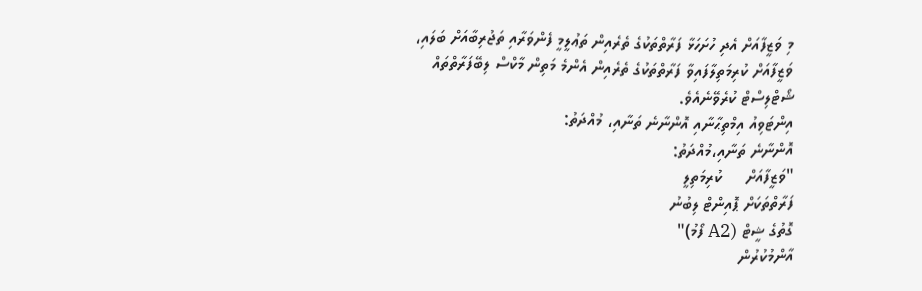މި ވަޒީފާއަށް އެދި ހުށަހަޅާ ފަރާތްތަކުގެ ތެރެއިން ތަޢުލީމީ ފެންވަރާއި ތަޖުރިބާއަށް ބަލައި، ވަޒީފާއަށް ކުރިމަތިލާފައިވާ ފަރާތްތަކުގެ ތެރެއިން އެންމެ މަތިން މާކްސް ލިބޭފަރާތްތައް ޝޯޓްލިސްޓް ކުރެވޭނެއެވެ.
އިންޓަވިއު އިމްތިޙާނާއި އޮންނާނެ ތަނާއި، މުއްދަތު:
އޮންނާނެ ތަނާއި،މުއްދަތު:
"ވަޒީފާއަށް     ކުރިމަތިލީ
ފަރާތްތަކަށް ޕޮއިންޓް ލިބުނު
ގޮތުގެ ޝީޓް (A2 ފޯމު)"
އާންމުކުރުން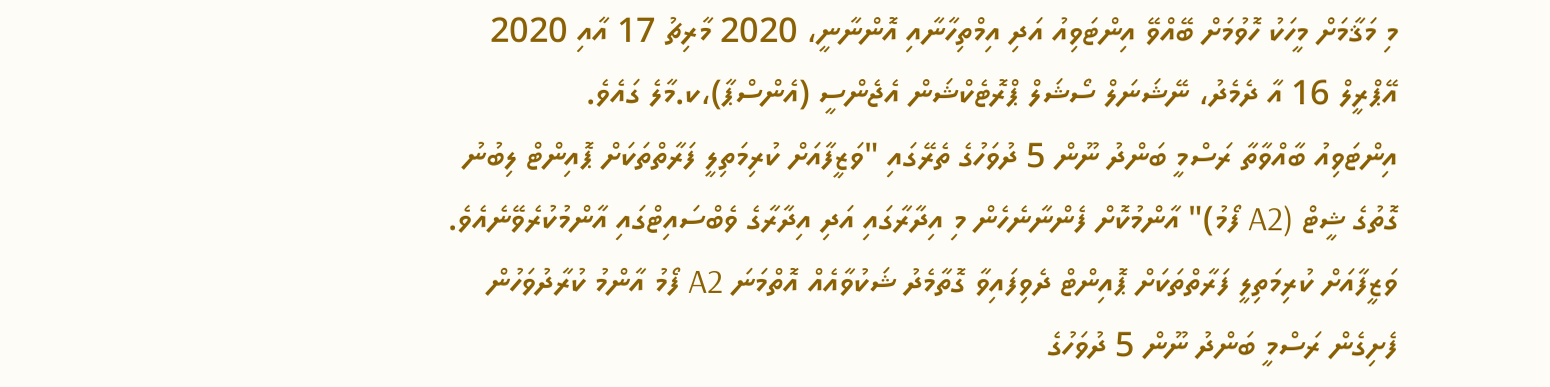މި މަޤާމަށް މީހަކު ހޮވުމަށް ބޭއްވޭ އިންޓަވިއު އަދި އިމްތިހާނާއި އޮންނާނީ، 2020 މާރިޗު 17 އާއި 2020 އޭޕްރީލް 16 އާ ދެމެދު، ނޭޝަނަލް ސޯޝަލް ޕްރޮޓެކްޝަން އެޖެންސީ (އެންސްޕާ)،ކ.މާލެ ގައެވެ.
އިންޓަވިއު ބާއްވާތާ ރަސްމީ ބަންދު ނޫން 5 ދުވަހުގެ ތެރޭގައި "ވަޒީފާއަށް ކުރިމަތިލީ ފަރާތްތަކަށް ޕޮއިންޓް ލިބުނު ގޮތުގެ ޝީޓް (A2 ފޯމު)" އާންމުކޮށް ފެންނާނެހެން މި އިދާރާގައި އަދި އިދާރާގެ ވެބްސައިޓްގައި އާންމުކުރެވޭނެއެވެ. ވަޒީފާއަށް ކުރިމަތިލީ ފަރާތްތަކަށް ޕޮއިންޓް ދެވިފައިވާ ގޮތާމެދު ޝަކުވާއެއް އޮތްމަނަ A2 ފޯމު އާންމު ކުރާދުވަހުން ފެށިގެން ރަސްމީ ބަންދު ނޫން 5 ދުވަހުގެ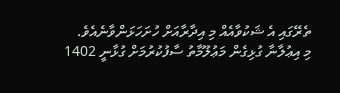ތެރޭގައި އެ ޝަކުވާއެއް މި އިދާރާއަށް ހުށަހަޅަންވާނެއެވެ.
މި އިޢުލާނާ ގުޅިގެން މަޢުލޫމާތު ސާފުކުރުމަށް ގުޅާނީ 1402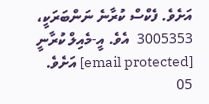އަށެވެ. ފެކްސް ކުރާނެ ނަންބަރަކީ،  3005353  އެވެ. އީ-މެއިލް ކުރާނީ  [email protected] އަށެވެ.
05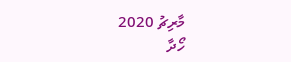މާރިޗު 2020
ހޯދާ